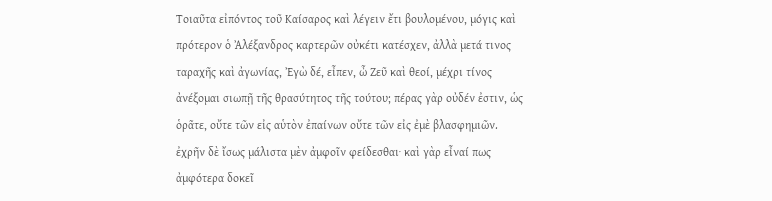Τοιαῦτα εἰπόντος τοῦ Καίσαρος καὶ λέγειν ἔτι βουλομένου, μόγις καὶ πρότερον ὁ Ἀλέξανδρος καρτερῶν οὐκέτι κατέσχεν, ἀλλὰ μετά τινος ταραχῆς καὶ ἀγωνίας, Ἐγὼ δέ, εἶπεν, ὦ Ζεῦ καὶ θεοί, μέχρι τίνος ἀνέξομαι σιωπῇ τῆς θρασύτητος τῆς τούτου; πέρας γὰρ οὐδέν ἐστιν, ὡς ὁρᾶτε, οὔτε τῶν εἰς αὑτὸν ἐπαίνων οὔτε τῶν εἰς ἐμὲ βλασφημιῶν. ἐχρῆν δὲ ἴσως μάλιστα μὲν ἀμφοῖν φείδεσθαι· καὶ γὰρ εἶναί πως ἀμφότερα δοκεῖ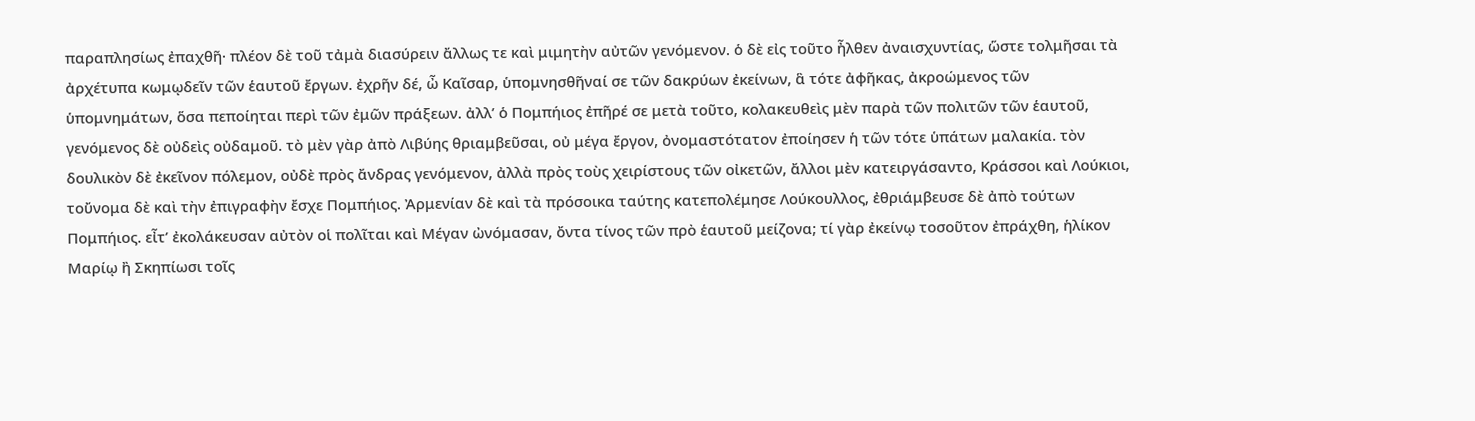παραπλησίως ἐπαχθῆ· πλέον δὲ τοῦ τἀμὰ διασύρειν ἄλλως τε καὶ μιμητὴν αὐτῶν γενόμενον. ὁ δὲ εἰς τοῦτο ἦλθεν ἀναισχυντίας, ὥστε τολμῆσαι τὰ ἀρχέτυπα κωμῳδεῖν τῶν ἑαυτοῦ ἔργων. ἐχρῆν δέ, ὦ Καῖσαρ, ὑπομνησθῆναί σε τῶν δακρύων ἐκείνων, ἃ τότε ἀφῆκας, ἀκροώμενος τῶν ὑπομνημάτων, ὅσα πεποίηται περὶ τῶν ἐμῶν πράξεων. ἀλλ’ ὁ Πομπήιος ἐπῆρέ σε μετὰ τοῦτο, κολακευθεὶς μὲν παρὰ τῶν πολιτῶν τῶν ἑαυτοῦ, γενόμενος δὲ οὐδεὶς οὐδαμοῦ. τὸ μὲν γὰρ ἀπὸ Λιβύης θριαμβεῦσαι, οὐ μέγα ἔργον, ὀνομαστότατον ἐποίησεν ἡ τῶν τότε ὑπάτων μαλακία. τὸν δουλικὸν δὲ ἐκεῖνον πόλεμον, οὐδὲ πρὸς ἄνδρας γενόμενον, ἀλλὰ πρὸς τοὺς χειρίστους τῶν οἰκετῶν, ἄλλοι μὲν κατειργάσαντο, Κράσσοι καὶ Λούκιοι, τοὔνομα δὲ καὶ τὴν ἐπιγραφὴν ἔσχε Πομπήιος. Ἀρμενίαν δὲ καὶ τὰ πρόσοικα ταύτης κατεπολέμησε Λούκουλλος, ἐθριάμβευσε δὲ ἀπὸ τούτων Πομπήιος. εἶτ’ ἐκολάκευσαν αὐτὸν οἱ πολῖται καὶ Μέγαν ὠνόμασαν, ὄντα τίνος τῶν πρὸ ἑαυτοῦ μείζονα; τί γὰρ ἐκείνῳ τοσοῦτον ἐπράχθη, ἡλίκον Μαρίῳ ἢ Σκηπίωσι τοῖς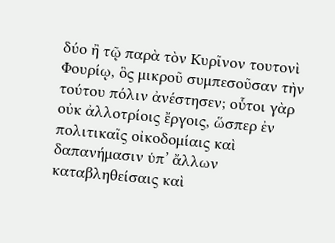δύο ἢ τῷ παρὰ τὸν Κυρῖνον τουτονὶ Φουρίῳ, ὃς μικροῦ συμπεσοῦσαν τὴν τούτου πόλιν ἀνέστησεν; οὗτοι γὰρ οὐκ ἀλλοτρίοις ἔργοις, ὥσπερ ἐν πολιτικαῖς οἰκοδομίαις καὶ δαπανήμασιν ὑπ’ ἄλλων καταβληθείσαις καὶ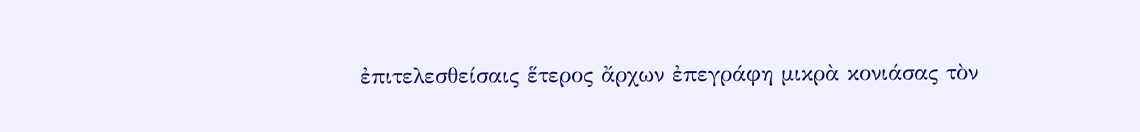ἐπιτελεσθείσαις ἕτερος ἄρχων ἐπεγράφη μικρὰ κονιάσας τὸν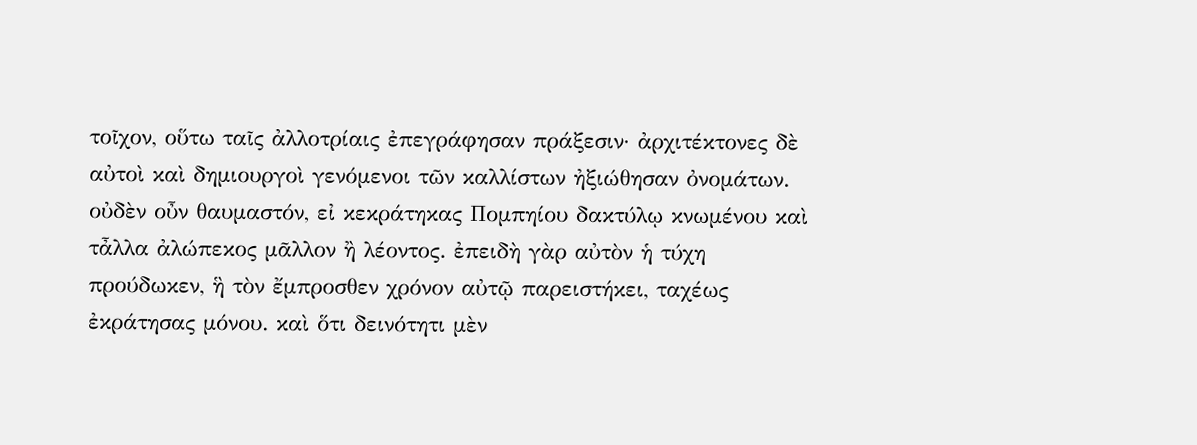τοῖχον, οὕτω ταῖς ἀλλοτρίαις ἐπεγράφησαν πράξεσιν· ἀρχιτέκτονες δὲ αὐτοὶ καὶ δημιουργοὶ γενόμενοι τῶν καλλίστων ἠξιώθησαν ὀνομάτων. οὐδὲν οὖν θαυμαστόν, εἰ κεκράτηκας Πομπηίου δακτύλῳ κνωμένου καὶ τἆλλα ἀλώπεκος μᾶλλον ἢ λέοντος. ἐπειδὴ γὰρ αὐτὸν ἡ τύχη προύδωκεν, ἣ τὸν ἔμπροσθεν χρόνον αὐτῷ παρειστήκει, ταχέως ἐκράτησας μόνου. καὶ ὅτι δεινότητι μὲν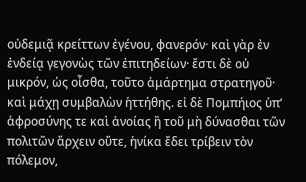οὐδεμιᾷ κρείττων ἐγένου, φανερόν· καὶ γὰρ ἐν ἐνδείᾳ γεγονὼς τῶν ἐπιτηδείων· ἔστι δὲ οὐ μικρόν, ὡς οἶσθα, τοῦτο ἁμάρτημα στρατηγοῦ· καὶ μάχῃ συμβαλὼν ἡττήθης. εἰ δὲ Πομπήιος ὑπ’ ἀφροσύνης τε καὶ ἀνοίας ἢ τοῦ μὴ δύνασθαι τῶν πολιτῶν ἄρχειν οὔτε, ἡνίκα ἔδει τρίβειν τὸν πόλεμον,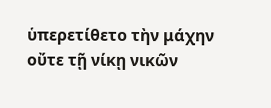ὑπερετίθετο τὴν μάχην οὔτε τῇ νίκῃ νικῶν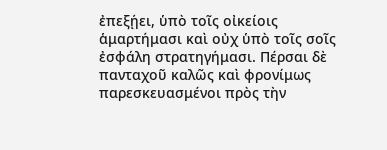ἐπεξῄει, ὑπὸ τοῖς οἰκείοις ἁμαρτήμασι καὶ οὐχ ὑπὸ τοῖς σοῖς ἐσφάλη στρατηγήμασι. Πέρσαι δὲ πανταχοῦ καλῶς καὶ φρονίμως παρεσκευασμένοι πρὸς τὴν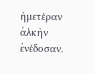ἡμετέραν ἀλκὴν ἐνέδοσαν.